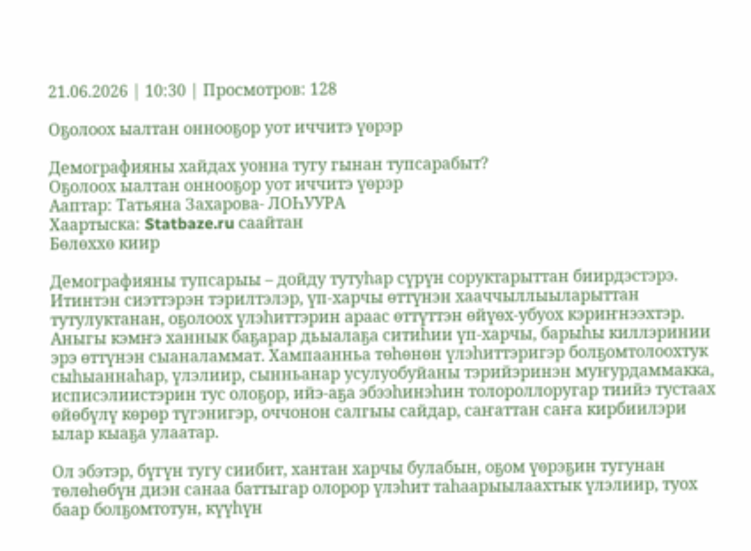21.06.2026 | 10:30 | Просмотров: 128

Оҕолоох ыалтан оннооҕор уот иччитэ үөрэр

Демографияны хайдах уонна тугу гынан тупсарабыт?
Оҕолоох ыалтан оннооҕор уот иччитэ үөрэр
Ааптар: Татьяна Захарова- ЛОҺУУРА
Хаартыска: Statbaze.ru саайтан
Бөлөххө киир

Демографияны тупсарыы – дойду тутуһар сүрүн соруктарыттан биирдэстэрэ. Итинтэн сиэттэрэн тэрилтэлэр, үп-харчы өттүнэн хааччыллыыларыттан тутулуктанан, оҕолоох үлэһиттэрин араас өттүттэн өйүөх-убуох кэриҥнээхтэр. Аныгы кэмҥэ ханнык баҕарар дьыалаҕа ситиһии үп-харчы, барыһы киллэринии эрэ өттүнэн сыаналаммат. Хампаанньа төһөнөн үлэһиттэригэр болҕомтолоохтук сыһыаннаһар, үлэлиир, сынньанар усулуобуйаны тэрийэринэн муҥурдаммакка,  исписэлиистэрин тус олоҕор, ийэ-аҕа эбээһинэһин толороллоругар тиийэ тустаах өйөбүлү көрөр түгэнигэр, оччонон салгыы сайдар, саҥаттан саҥа кирбиилэри ылар кыаҕа улаатар.

Ол эбэтэр, бүгүн тугу сиибит, хантан харчы булабын, оҕом үөрэҕин тугунан төлөһөбүн диэн санаа баттыгар олорор үлэһит таһаарыылаахтык үлэлиир, туох баар болҕомтотун, күүһүн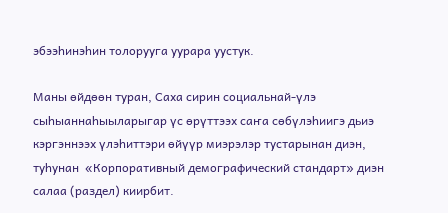эбээһинэһин толорууга уурара уустук.

Маны өйдөөн туран, Саха сирин социальнай-үлэ сыһыаннаһыыларыгар үс өрүттээх саҥа сөбүлэһиигэ дьиэ кэргэннээх үлэһиттэри өйүүр миэрэлэр тустарынан диэн, туһунан  «Корпоративный демографический стандарт» диэн салаа (раздел) киирбит.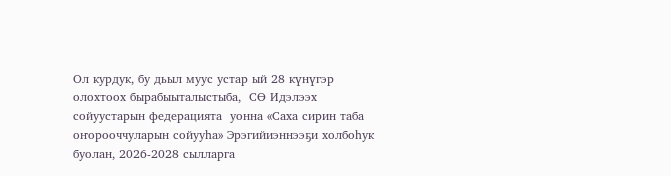Ол курдук, бу дьыл муус устар ый 28 күнүгэр олохтоох бырабыыталыстыба,  СӨ Идэлээх сойуустарын федерацията  уонна «Саха сирин таба оҥорооччуларын сойууһа» Эрэгийиэннээҕи холбоһук буолан, 2026-2028 сылларга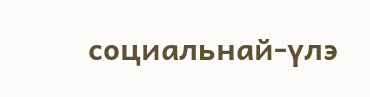социальнай-үлэ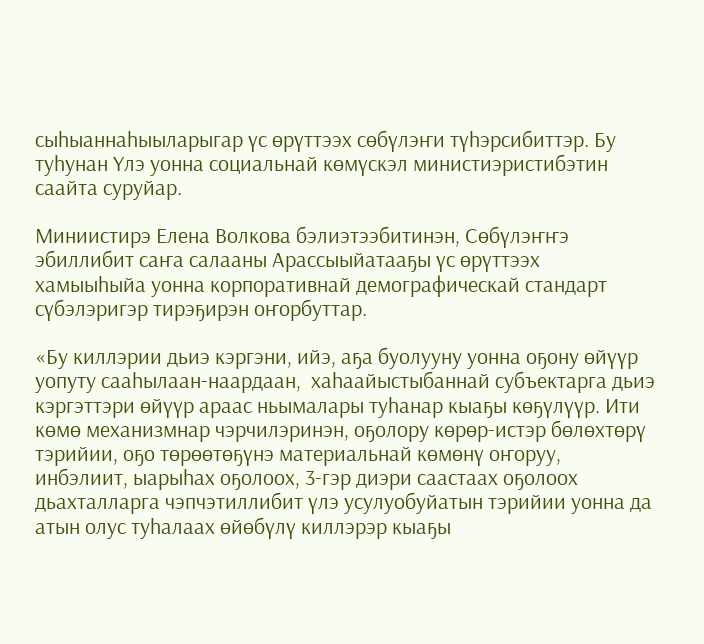сыһыаннаһыыларыгар үс өрүттээх сөбүлэҥи түһэрсибиттэр. Бу туһунан Үлэ уонна социальнай көмүскэл министиэристибэтин саайта суруйар.

Миниистирэ Елена Волкова бэлиэтээбитинэн, Сөбүлэҥҥэ эбиллибит саҥа салааны Арассыыйатааҕы үс өрүттээх хамыыһыйа уонна корпоративнай демографическай стандарт сүбэлэригэр тирэҕирэн оҥорбуттар.

«Бу киллэрии дьиэ кэргэни, ийэ, аҕа буолууну уонна оҕону өйүүр уопуту сааһылаан-наардаан,  хаһаайыстыбаннай субъектарга дьиэ кэргэттэри өйүүр араас ньымалары туһанар кыаҕы көҕүлүүр. Ити көмө механизмнар чэрчилэринэн, оҕолору көрөр-истэр бөлөхтөрү тэрийии, оҕо төрөөтөҕүнэ материальнай көмөнү оҥоруу, инбэлиит, ыарыһах оҕолоох, 3-гэр диэри саастаах оҕолоох дьахталларга чэпчэтиллибит үлэ усулуобуйатын тэрийии уонна да атын олус туһалаах өйөбүлү киллэрэр кыаҕы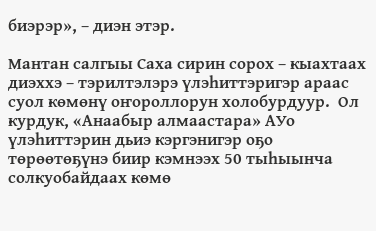биэрэр», – диэн этэр.

Мантан салгыы Саха сирин сорох – кыахтаах диэххэ – тэрилтэлэрэ үлэһиттэригэр араас суол көмөнү оҥороллорун холобурдуур.  Ол курдук, «Анаабыр алмаастара» АУо үлэһиттэрин дьиэ кэргэнигэр оҕо төрөөтөҕүнэ биир кэмнээх 50 тыһыынча солкуобайдаах көмө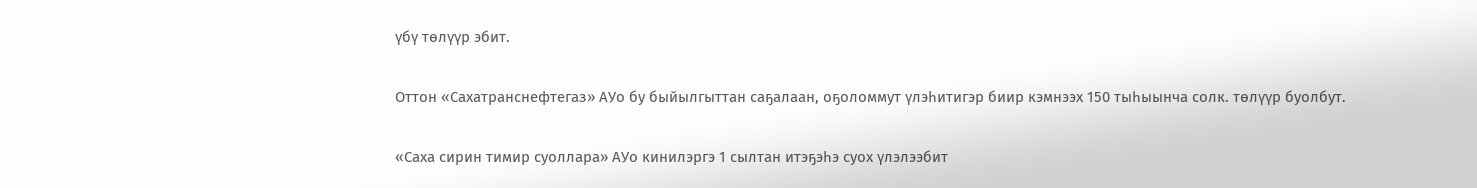үбү төлүүр эбит.

Оттон «Сахатранснефтегаз» АУо бу быйылгыттан саҕалаан, оҕоломмут үлэһитигэр биир кэмнээх 150 тыһыынча солк. төлүүр буолбут.

«Саха сирин тимир суоллара» АУо кинилэргэ 1 сылтан итэҕэһэ суох үлэлээбит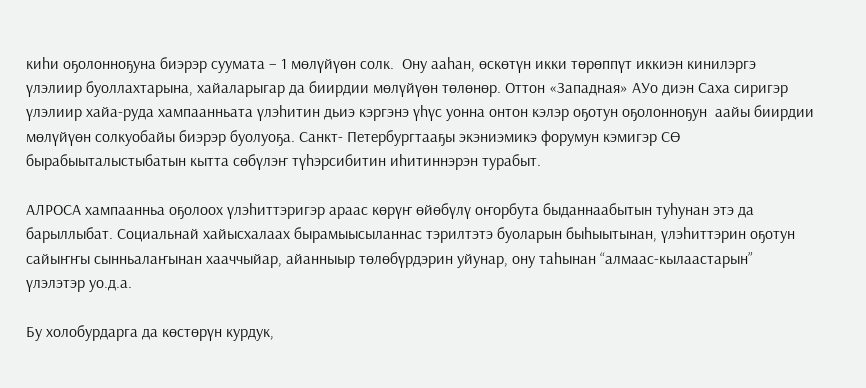киһи оҕолонноҕуна биэрэр суумата – 1 мөлүйүөн солк.  Ону ааһан, өскөтүн икки төрөппүт иккиэн кинилэргэ үлэлиир буоллахтарына, хайаларыгар да биирдии мөлүйүөн төлөнөр. Оттон «Западная» АУо диэн Саха сиригэр үлэлиир хайа-руда хампаанньата үлэһитин дьиэ кэргэнэ үһүс уонна онтон кэлэр оҕотун оҕолонноҕун  аайы биирдии мөлүйүөн солкуобайы биэрэр буолуоҕа. Санкт- Петербургтааҕы экэниэмикэ форумун кэмигэр СӨ бырабыыталыстыбатын кытта сөбүлэҥ түһэрсибитин иһитиннэрэн турабыт.

АЛРОСА хампаанньа оҕолоох үлэһиттэригэр араас көрүҥ өйөбүлү оҥорбута быданнаабытын туһунан этэ да барыллыбат. Социальнай хайысхалаах бырамыысыланнас тэрилтэтэ буоларын быһыытынан, үлэһиттэрин оҕотун сайыҥҥы сынньалаҥынан хааччыйар, айанныыр төлөбүрдэрин уйунар, ону таһынан “алмаас-кылаастарын” үлэлэтэр уо.д.а.

Бу холобурдарга да көстөрүн курдук,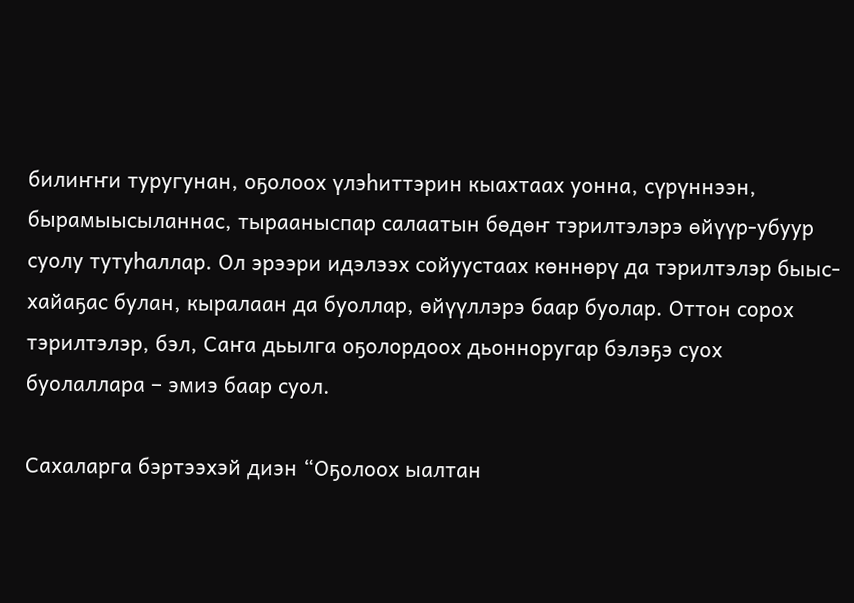билиҥҥи туругунан, оҕолоох үлэһиттэрин кыахтаах уонна, сүрүннээн, бырамыысыланнас, тырааныспар салаатын бөдөҥ тэрилтэлэрэ өйүүр-убуур суолу тутуһаллар. Ол эрээри идэлээх сойуустаах көннөрү да тэрилтэлэр быыс-хайаҕас булан, кыралаан да буоллар, өйүүллэрэ баар буолар. Оттон сорох тэрилтэлэр, бэл, Саҥа дьылга оҕолордоох дьонноругар бэлэҕэ суох буолаллара – эмиэ баар суол.

Сахаларга бэртээхэй диэн “Оҕолоох ыалтан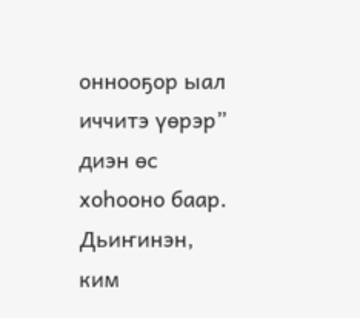оннооҕор ыал иччитэ үөрэр” диэн өс хоһооно баар. Дьиҥинэн, ким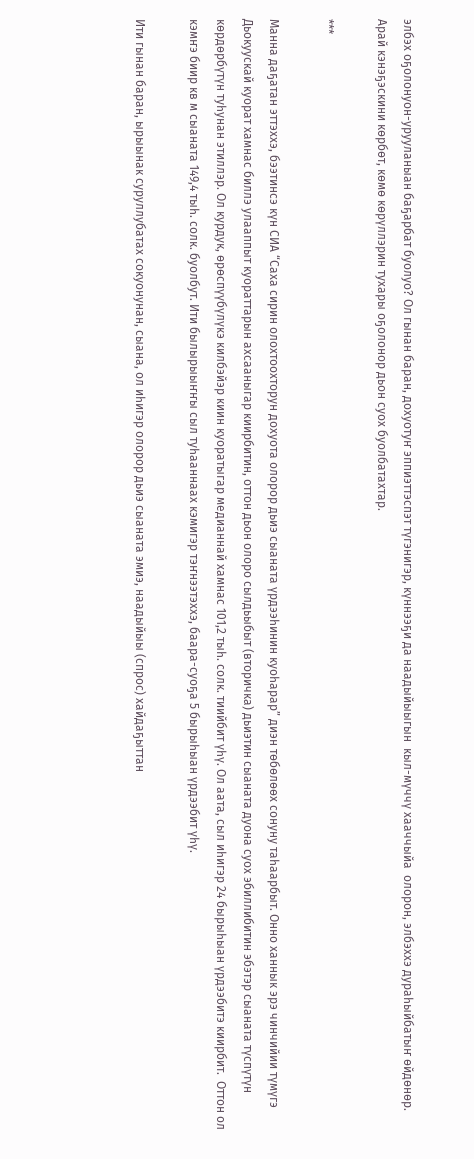элбэх оҕолонуон-урууланыан баҕарбат буолуо? Ол гынан баран, дохуотуҥ эппиэттэспэт түгэнигэр, күннээҕи да наадыйыыгын  кыл-мүччү хааччыйа  олорон, элбэххэ дураһыйбатыҥ өйдөнөр. Арай кэнэҕэскини көрбөт, көмө көрүллэрин тухары оҕолонор дьон суох буолбатахтар.

***

Манна даҕатан эттэххэ, бээтинсэ күн СИА “Саха сирин олохтоохторун дохуота олорор дьиэ сыаната үрдээһинин куоһарар” диэн төбөлөөх сонуну таһаарбыт. Онно ханнык эрэ чинчийии түмүгэ Дьокуускай куорат хамнас биллэ улааппыт куораттарын ахсааныгар киирбитин, оттон дьон олоро сылдьыбыт (вторичка) дьиэтин сыаната дуона суох эбиллибитин эбэтэр сыаната түспүтүн көрдөрбүтүн туһунан этиллэр. Ол курдук, өрөспүүбүлүкэ килбэйэр киин куоратыгар медианнай хамнас 101,2 тыһ. солк. тиийбит үһү. Ол аата, сыл иһигэр 24 бырыһыан үрдээбитэ киирбит.  Оттон ол кэмҥэ биир кв м сыаната 149,4 тыһ. солк. буолбут. Ити былырыыҥҥы сыл туһааннаах кэмигэр тэҥнээтэххэ, баара-суоҕа 5 бырыһыан үрдээбит үһү.

Ити гынан баран, ырыынак суруллубатах сокуонунан, сыана, ол иһигэр олорор дьиэ сыаната эмиэ, наадыйыы (спрос) хайдаҕыттан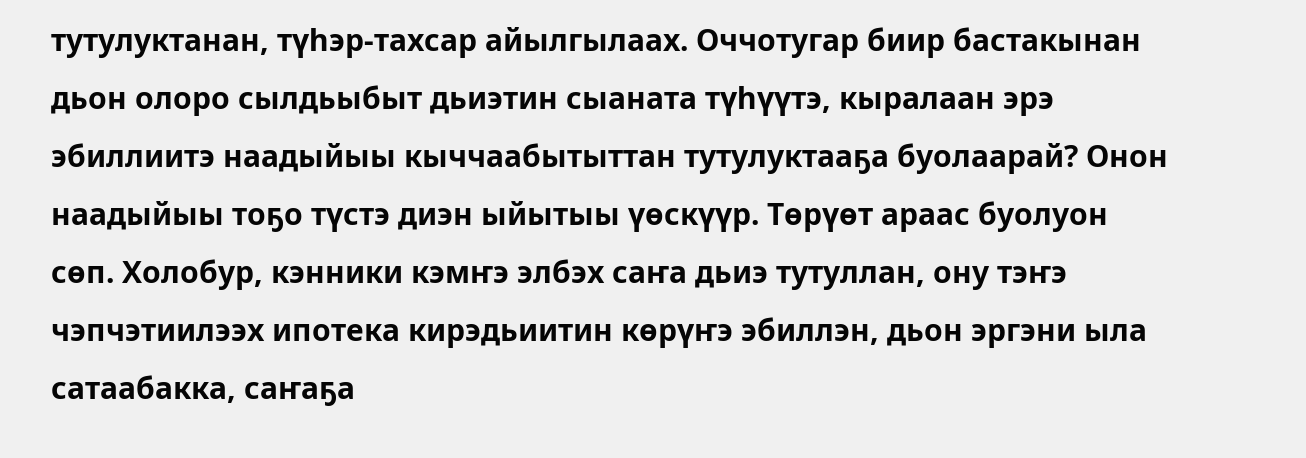тутулуктанан, түһэр-тахсар айылгылаах. Оччотугар биир бастакынан дьон олоро сылдьыбыт дьиэтин сыаната түһүүтэ, кыралаан эрэ эбиллиитэ наадыйыы кыччаабытыттан тутулуктааҕа буолаарай? Онон наадыйыы тоҕо түстэ диэн ыйытыы үөскүүр. Төрүөт араас буолуон сөп. Холобур, кэнники кэмҥэ элбэх саҥа дьиэ тутуллан, ону тэҥэ чэпчэтиилээх ипотека кирэдьиитин көрүҥэ эбиллэн, дьон эргэни ыла сатаабакка, саҥаҕа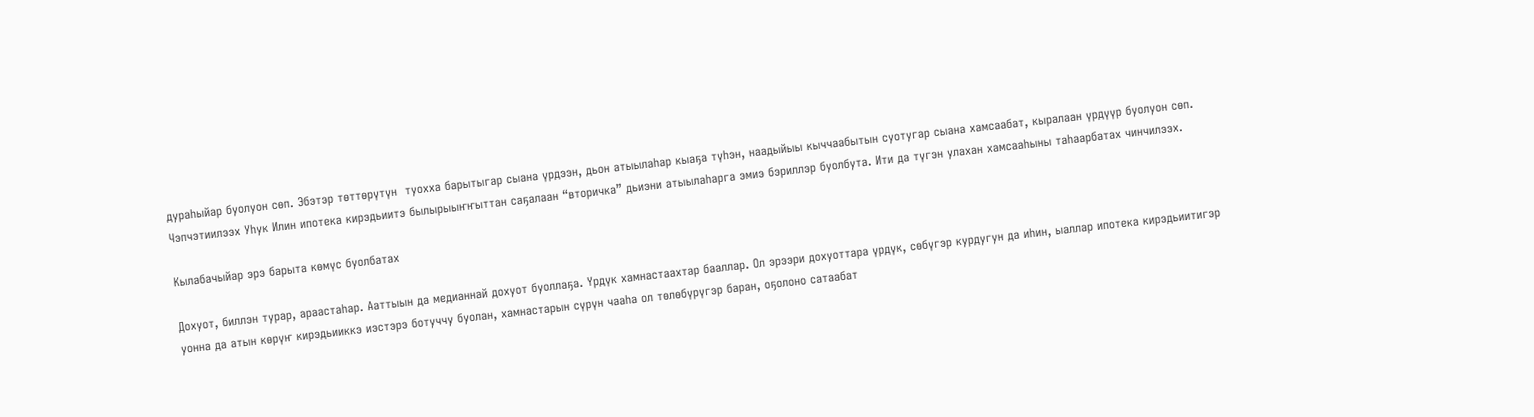дураһыйар буолуон сөп. Эбэтэр төттөрүтүн  туохха барытыгар сыана үрдээн, дьон атыылаһар кыаҕа түһэн, наадыйыы кыччаабытын суотугар сыана хамсаабат, кыралаан үрдүүр буолуон сөп. Чэпчэтиилээх Уһук Илин ипотека кирэдьиитэ былырыыҥҥыттан саҕалаан “вторичка” дьиэни атыылаһарга эмиэ бэриллэр буолбута. Ити да түгэн улахан хамсааһыны таһаарбатах чинчилээх.

Кылабачыйар эрэ барыта көмүс буолбатах

Дохуот, биллэн турар, араастаһар. Ааттыын да медианнай дохуот буоллаҕа. Үрдүк хамнастаахтар бааллар. Ол эрээри дохуоттара үрдүк, сөбүгэр курдугун да иһин, ыаллар ипотека кирэдьиитигэр уонна да атын көрүҥ кирэдьииккэ иэстэрэ ботуччу буолан, хамнастарын сүрүн чааһа ол төлөбүрүгэр баран, оҕолоно сатаабат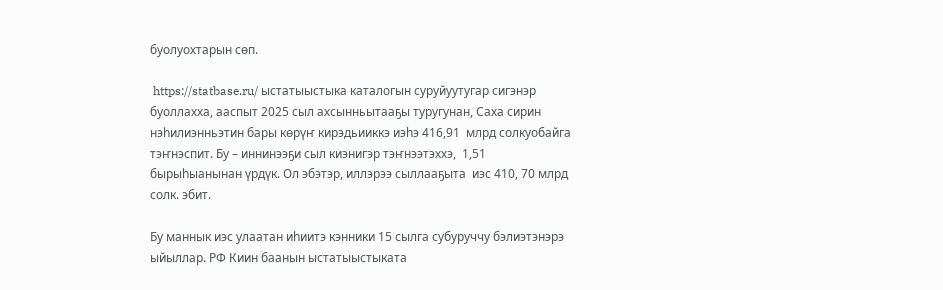буолуохтарын сөп.

 https://statbase.ru/ ыстатыыстыка каталогын суруйуутугар сигэнэр буоллахха, ааспыт 2025 сыл ахсынньытааҕы туругунан, Саха сирин нэһилиэнньэтин бары көрүҥ кирэдьииккэ иэһэ 416,91  млрд солкуобайга тэҥнэспит. Бу – иннинээҕи сыл киэнигэр тэҥнээтэххэ,  1,51 бырыһыанынан үрдүк. Ол эбэтэр, иллэрээ сыллааҕыта  иэс 410, 70 млрд солк. эбит.

Бу маннык иэс улаатан иһиитэ кэнники 15 сылга субуруччу бэлиэтэнэрэ ыйыллар. РФ Киин баанын ыстатыыстыката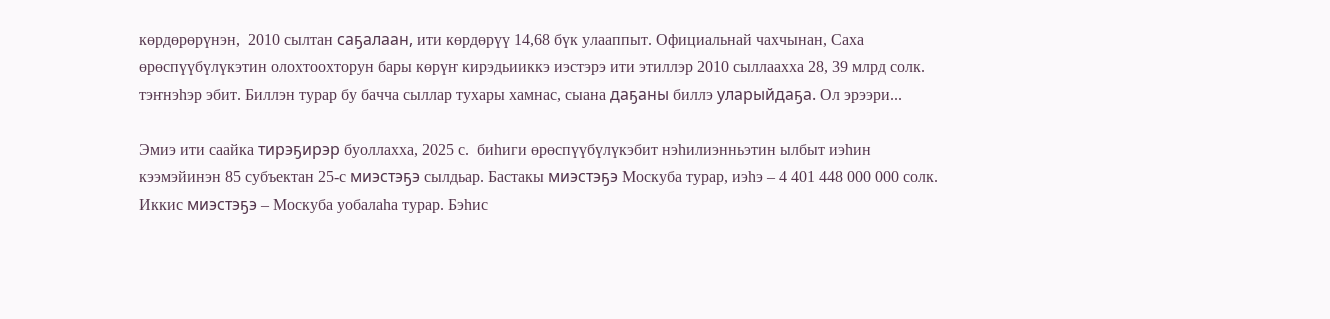көрдөрөрүнэн,  2010 сылтан саҕалаан, ити көрдөрүү 14,68 бүк улааппыт. Официальнай чахчынан, Саха өрөспүүбүлүкэтин олохтоохторун бары көрүҥ кирэдьииккэ иэстэрэ ити этиллэр 2010 сыллаахха 28, 39 млрд солк. тэҥнэһэр эбит. Биллэн турар бу бачча сыллар тухары хамнас, сыана даҕаны биллэ уларыйдаҕа. Ол эрээри...

Эмиэ ити саайка тирэҕирэр буоллахха, 2025 с.  биһиги өрөспүүбүлүкэбит нэһилиэнньэтин ылбыт иэһин кээмэйинэн 85 субъектан 25-с миэстэҕэ сылдьар. Бастакы миэстэҕэ Москуба турар, иэһэ – 4 401 448 000 000 солк. Иккис миэстэҕэ – Москуба уобалаһа турар. Бэһис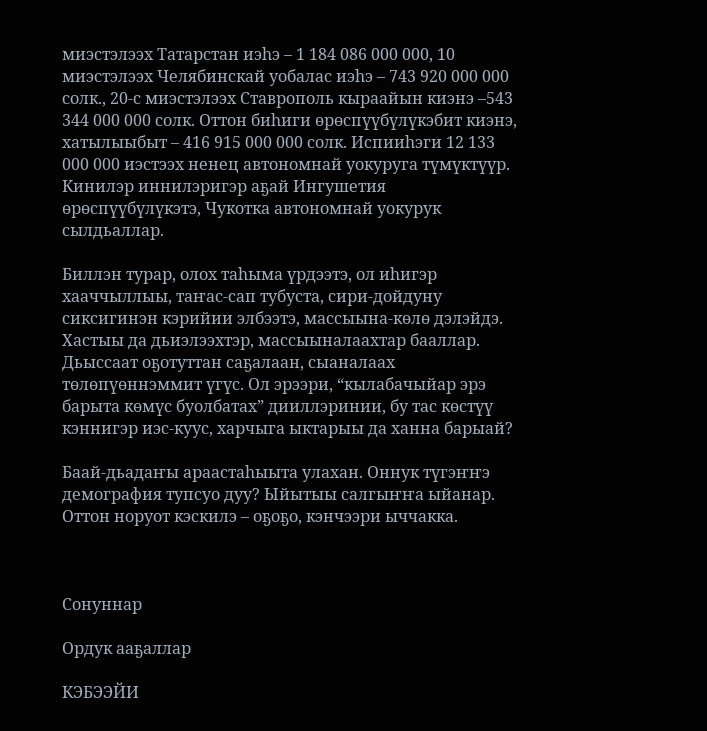миэстэлээх Татарстан иэһэ – 1 184 086 000 000, 10 миэстэлээх Челябинскай уобалас иэһэ – 743 920 000 000 солк., 20-с миэстэлээх Ставрополь кыраайын киэнэ –543 344 000 000 солк. Оттон биһиги өрөспүүбүлүкэбит киэнэ, хатылыыбыт – 416 915 000 000 солк. Испииһэги 12 133 000 000 иэстээх ненец автономнай уокуруга түмүктүүр. Кинилэр иннилэригэр аҕай Ингушетия өрөспүүбүлүкэтэ, Чукотка автономнай уокурук сылдьаллар.

Биллэн турар, олох таһыма үрдээтэ, ол иһигэр хааччыллыы, таҥас-сап тубуста, сири-дойдуну сиксигинэн кэрийии элбээтэ, массыына-көлө дэлэйдэ. Хастыы да дьиэлээхтэр, массыыналаахтар бааллар. Дьыссаат оҕотуттан саҕалаан, сыаналаах төлөпүөннэммит үгүс. Ол эрээри, “кылабачыйар эрэ барыта көмүс буолбатах” дииллэринии, бу тас көстүү кэннигэр иэс-куус, харчыга ыктарыы да ханна барыай?

Баай-дьадаҥы араастаһыыта улахан. Оннук түгэҥҥэ демография тупсуо дуу? Ыйытыы салгыҥҥа ыйанар. Оттон норуот кэскилэ – оҕоҕо, кэнчээри ыччакка.



Сонуннар

Ордук ааҕаллар

КЭБЭЭЙИ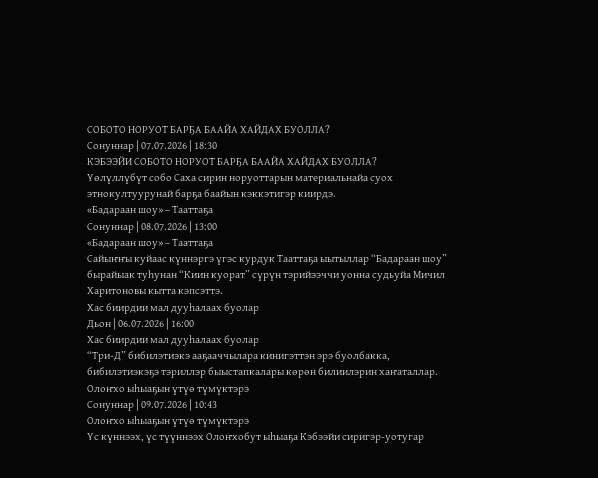СОБОТО НОРУОТ БАРҔА БААЙА ХАЙДАХ БУОЛЛА?
Сонуннар | 07.07.2026 | 18:30
КЭБЭЭЙИ СОБОТО НОРУОТ БАРҔА БААЙА ХАЙДАХ БУОЛЛА?
Үөлүллүбүт собо Саха сирин норуоттарын материальнайа суох этнокултуурунай барҕа баайын кэккэтигэр киирдэ.
«Бадараан шоу» – Тааттаҕа
Сонуннар | 08.07.2026 | 13:00
«Бадараан шоу» – Тааттаҕа
Сайыҥҥы куйаас күннэргэ үгэс курдук Тааттаҕа ыытыллар “Бадараан шоу” бырайыак туһунан “Киин куорат” сүрүн тэрийээччи уонна судьуйа Мичил Харитоновы кытта кэпсэттэ.
Хас биирдии мал дууһалаах буолар
Дьон | 06.07.2026 | 16:00
Хас биирдии мал дууһалаах буолар
“Три-Д” бибилэтиэкэ ааҕааччылара кинигэттэн эрэ буолбакка, бибилэтиэкэҕэ тэриллэр быыстапкалары көрөн билиилэрин хаҥаталлар.
Олоҥхо ыһыаҕын үтүө түмүктэрэ
Сонуннар | 09.07.2026 | 10:43
Олоҥхо ыһыаҕын үтүө түмүктэрэ
Үс күннээх, үс түүннээх Олоҥхобут ыһыаҕа Кэбээйи сиригэр-уотугар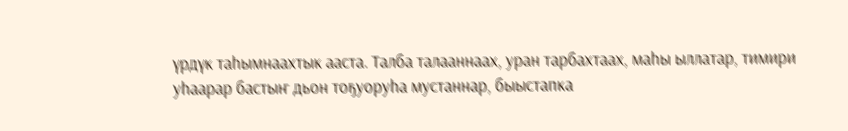үрдүк таһымнаахтык ааста. Талба талааннаах, уран тарбахтаах, маһы ыллатар, тимири уһаарар бастыҥ дьон тоҕуоруһа мустаннар, быыстапка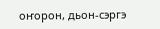оҥорон, дьон-сэргэ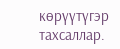көрүүтүгэр тахсаллар.